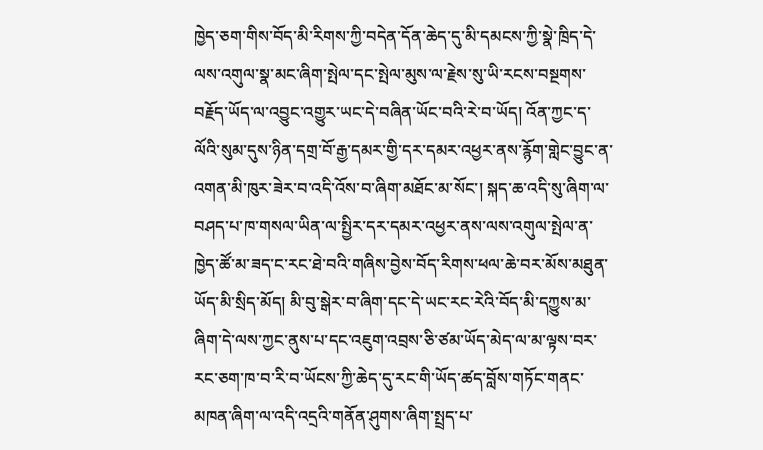ཁྱེད་ཅག་གིས་བོད་མི་རིགས་ཀྱི་བདེན་དོན་ཆེད་དུ་མི་དམངས་ཀྱི་སྣེ་ཁྲིད་དེ་ལས་འགུལ་སྣ་མང་ཞིག་སྤེལ་དང་སྤེལ་མུས་ལ་རྗེས་སུ་ཡི་རངས་བསྔགས་བརྗོད་ཡོད་ལ་འབྱུང་འགྱུར་ཡང་དེ་བཞིན་ཡོང་བའི་རེ་བ་ཡོད། འོན་ཀྱང་ད་ལོའི་སུམ་དུས་ཉིན་དགྲ་བོ་རྒྱ་དམར་གྱི་དར་དམར་འཕྱར་ནས་རྙོག་གླེང་བྱུང་ན་འགན་མི་ཁུར་ཟེར་བ་འདི་འོས་བ་ཞིག་མཐོང་མ་སོང་། སྐད་ཆ་འདི་སུ་ཞིག་ལ་བཤད་པ་ཁ་གསལ་ཡིན་ལ་སྤྱིར་དར་དམར་འཕྱར་ནས་ལས་འགུལ་སྤེལ་ན་ཁྱེད་ཚོ་མ་ཟད་ང་རང་ཐེ་བའི་གཞིས་བྱེས་བོད་རིགས་ཕལ་ཆེ་བར་མོས་མཐུན་ཡོད་མི་སྲིད་མོད། མི་བུ་སྒེར་བ་ཞིག་དང་དེ་ཡང་རང་རེའི་བོད་མི་དཀྱུས་མ་ཞིག་དེ་ལས་ཀྱང་ནུས་པ་དང་འཇུག་འབྲས་ཅི་ཙམ་ཡོད་མེད་ལ་མ་ལྟས་བར་རང་ཅག་ཁ་བ་རི་བ་ཡོངས་ཀྱི་ཆེད་དུ་རང་གི་ཡོད་ཚད་བློས་གཏོང་གནང་མཁན་ཞིག་ལ་འདི་འདྲའི་གནོན་ཤུགས་ཞིག་སྤྲད་པ་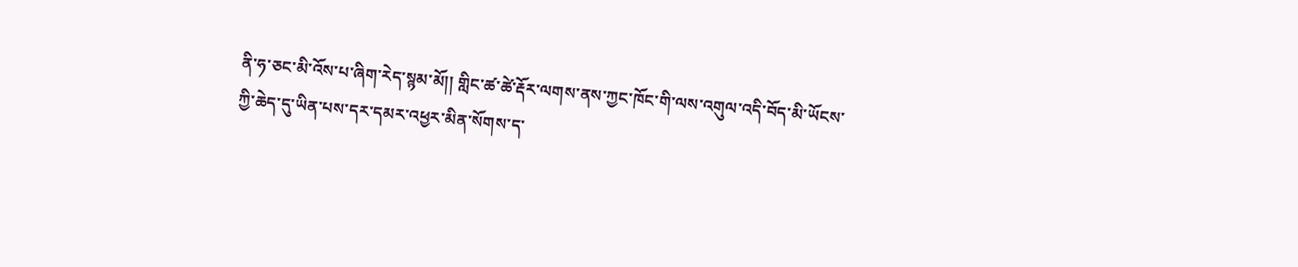ནི་ཧ་ཅང་མི་འོས་པ་ཞིག་རེད་སྙམ་མོ།། གླིང་ཚ་ཚེ་རྡོར་ལགས་ནས་ཀྱང་ཁོང་གི་ལས་འགུལ་འདི་བོད་མི་ཡོངས་ཀྱི་ཆེད་དུ་ཡིན་པས་དར་དམར་འཕྱར་མིན་སོགས་ད་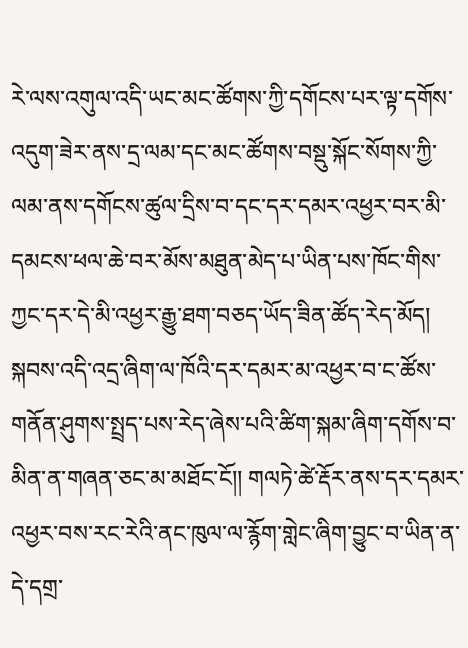རེ་ལས་འགུལ་འདི་ཡང་མང་ཚོགས་ཀྱི་དགོངས་པར་ལྟ་དགོས་འདུག་ཟེར་ནས་དྲ་ལམ་དང་མང་ཚོགས་བསྡུ་སྐོང་སོགས་ཀྱི་ལམ་ནས་དགོངས་ཚུལ་དྲིས་བ་དང་དར་དམར་འཕྱར་བར་མི་དམངས་ཕལ་ཆེ་བར་མོས་མཐུན་མེད་པ་ཡིན་པས་ཁོང་གིས་ཀྱང་དར་དེ་མི་འཕྱར་རྒྱུ་ཐག་བཅད་ཡོད་ཟིན་ཚོད་རེད་མོད། སྐབས་འདི་འདྲ་ཞིག་ལ་ཁོའི་དར་དམར་མ་འཕྱར་བ་ང་ཚོས་གནོན་ཤུགས་སྤྲད་པས་རེད་ཞེས་པའི་ཚིག་སྐམ་ཞིག་དགོས་བ་མིན་ན་གཞན་ཅང་མ་མཐོང་ངོ།། གལཏེ་ཚེ་རྡོར་ནས་དར་དམར་འཕྱར་བས་རང་རེའི་ནང་ཁུལ་ལ་རྙོག་གླེང་ཞིག་བྱུང་བ་ཡིན་ན་དེ་དགྲ་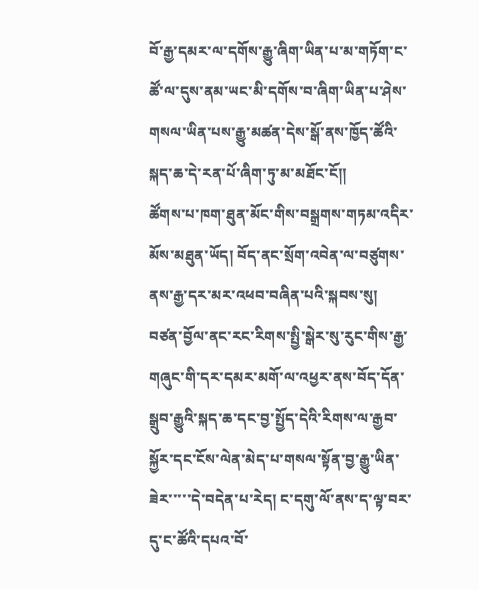བོ་རྒྱ་དམར་ལ་དགོས་རྒྱུ་ཞིག་ཡིན་པ་མ་གཏོག་ང་ཚོ་ལ་དུས་ནམ་ཡང་མི་དགོས་བ་ཞིག་ཡིན་པ་ཤེས་གསལ་ཡིན་པས་རྒྱུ་མཚན་དེས་སྒོ་ནས་ཁྱོད་ཚོའི་སྐད་ཆ་དེ་རན་པོ་ཞིག་ཏུ་མ་མཐོང་ངོ།།
ཚོགས་པ་ཁག་ཐུན་མོང་གིས་བསྒྲགས་གཏམ་འདིར་མོས་མཐུན་ཡོད། བོད་ནང་སྲོག་འབེན་ལ་བཙུགས་ནས་རྒྱ་དར་མར་འཕབ་བཞིན་པའི་སྐབས་སུ། བཙན་བྱོལ་ནང་རང་རིགས་སྤྱི་སྒེར་སུ་རུང་གིས་རྒྱ་གཞུང་གི་དར་དམར་མགོ་ལ་འཕྱར་ནས་བོད་དོན་སྒྲུབ་རྒྱུའི་སྐད་ཆ་དང་བྱ་སྤྱོད་དེའི་རིགས་ལ་རྒྱབ་སྐྱོར་དང་ངོས་ལེན་མེད་པ་གསལ་སྟོན་བྱ་རྒྱུ་ཡིན་ཟེར་་་་་དེ་བདེན་པ་རེད། ང་དགུ་ལོ་ནས་ད་ལྟ་བར་དུ་ང་ཚོའི་དཔའ་བོ་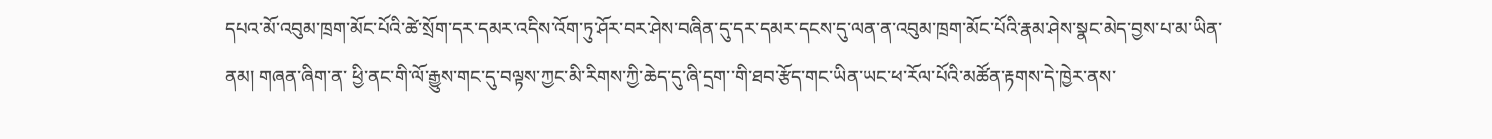དཔའ་མོ་འབུམ་ཁྲག་མོང་པོའི་ཚེ་སྲོག་དར་དམར་འདིས་འོག་ཏུ་ཤོར་བར་ཤེས་བཞིན་དུ་དར་དམར་དངས་དུ་ལན་ན་འབུམ་ཁྲག་མོང་པོའི་རྣམ་ཤེས་སྣང་མེད་བྱས་པ་མ་ཡིན་ནམ། གཞན་ཞིག་ན་ ཕྱི་ནང་གི་ལོ་རྒྱུས་གང་དུ་བལྟས་ཀྱང་མི་རིགས་ཀྱི་ཆེད་དུ་ཞི་དྲག་་གི་ཐབ་རྩོད་གང་ཡིན་ཡང་ཕ་རོལ་པོའི་མཚོན་རྟགས་དེ་ཁྱེར་ནས་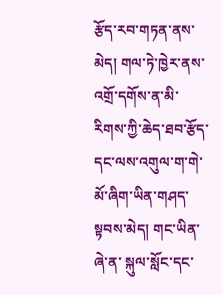རྩོད་རབ་གཏན་ནས་མེད། གལ་ཏེ་ཁྱེར་ནས་འགྲོ་དགོས་ན་མི་རིགས་ཀྱི་ཆེད་ཐབ་རྩོད་དང་ལས་འགུལ་ག་གེ་མོ་ཞིག་ཡིན་གཤད་སྟབས་མེད། གང་ཡིན་ཞེ་ན་ སྐུལ་སློང་དང་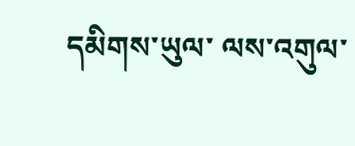དམིགས་ཡུལ་ ལས་འགུལ་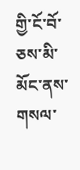གྱི་ངོ་བོ་ཅས་མི་མོང་ནས་གསལ་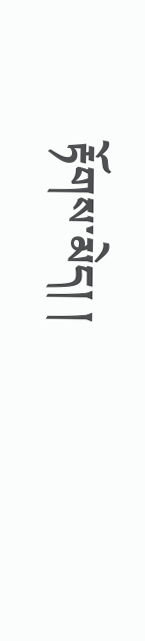རྟོགས་མེད། །